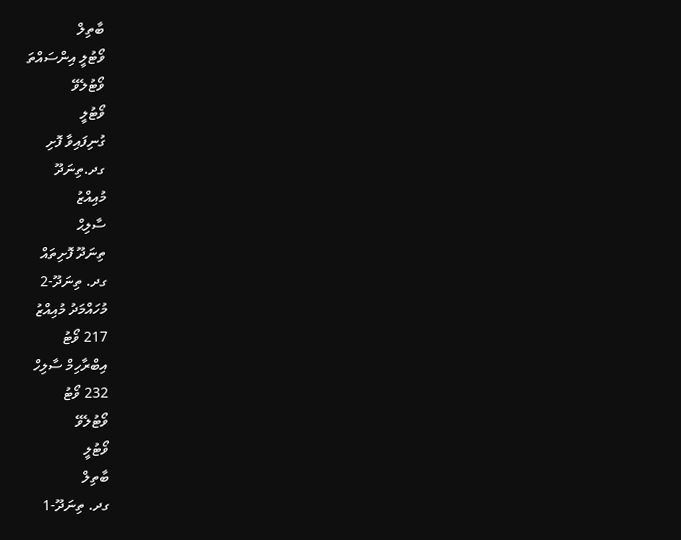ބާތިލް
ވޯޓުލީ އިންސައްތަ
ވޯޓުލެވޭ
ވޯޓުލީ
ގުނިފައިވާ ފޮށި
ގދ.ތިނަދޫ
މުއިއްޒު
ސާލިޙް
ތިނަދޫ ފޮށިތައް
ގދ. ތިނަދޫ-2
މުހައްމަދު މުއިއްޒު
217 ވޯޓު
އިބްރާހިމް ސާލިހް
232 ވޯޓު
ވޯޓުލެވޭ
ވޯޓުލީ
ބާތިލް
ގދ. ތިނަދޫ-1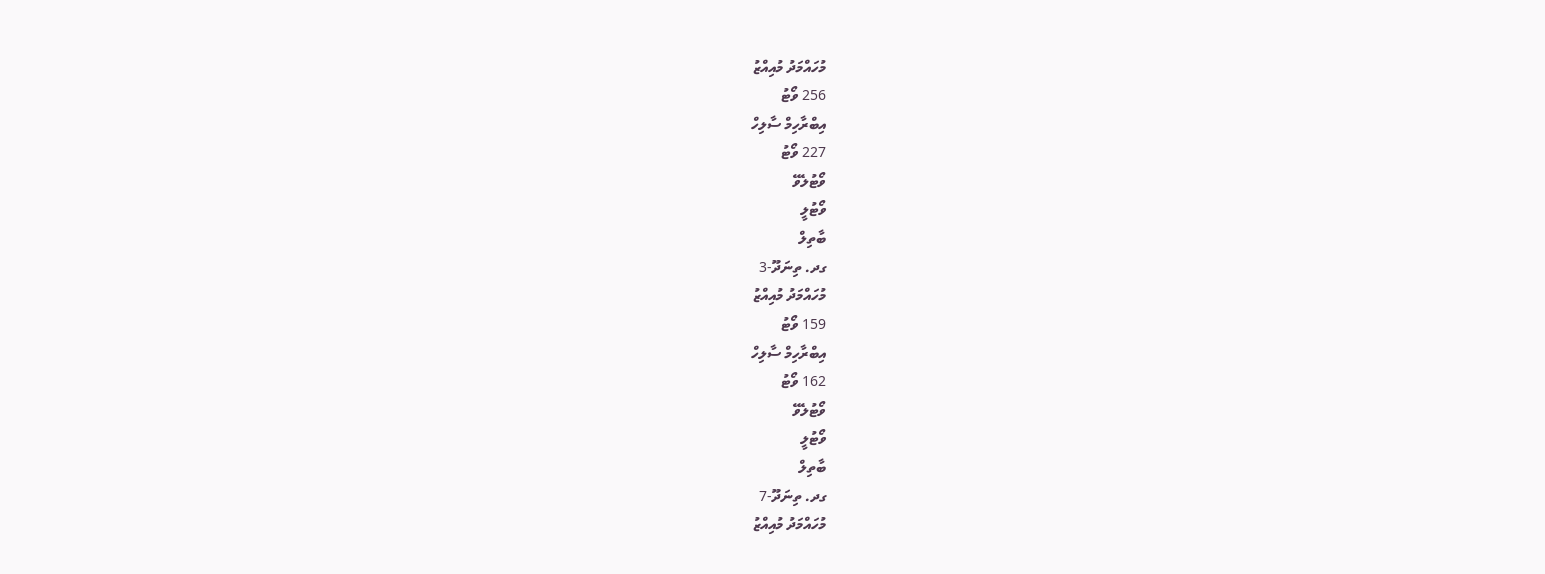މުހައްމަދު މުއިއްޒު
256 ވޯޓު
އިބްރާހިމް ސާލިހް
227 ވޯޓު
ވޯޓުލެވޭ
ވޯޓުލީ
ބާތިލް
ގދ. ތިނަދޫ-3
މުހައްމަދު މުއިއްޒު
159 ވޯޓު
އިބްރާހިމް ސާލިހް
162 ވޯޓު
ވޯޓުލެވޭ
ވޯޓުލީ
ބާތިލް
ގދ. ތިނަދޫ-7
މުހައްމަދު މުއިއްޒު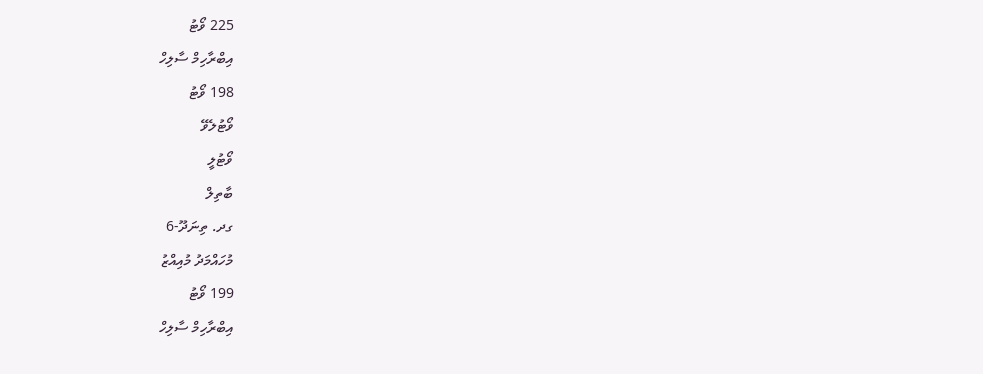225 ވޯޓު
އިބްރާހިމް ސާލިހް
198 ވޯޓު
ވޯޓުލެވޭ
ވޯޓުލީ
ބާތިލް
ގދ. ތިނަދޫ-6
މުހައްމަދު މުއިއްޒު
199 ވޯޓު
އިބްރާހިމް ސާލިހް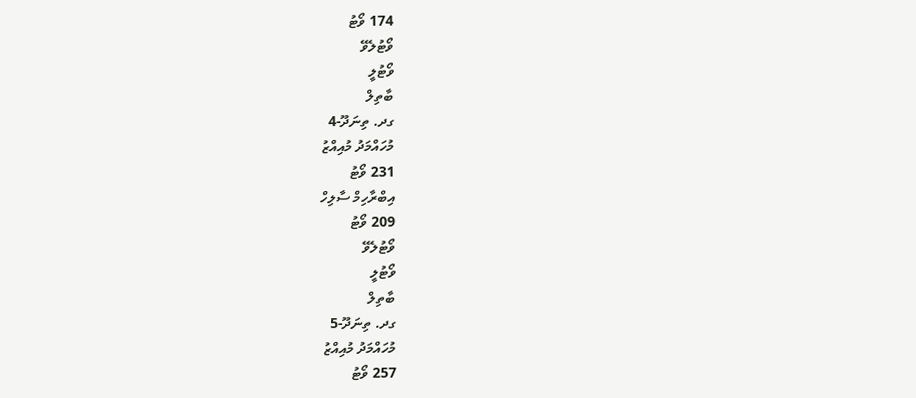174 ވޯޓު
ވޯޓުލެވޭ
ވޯޓުލީ
ބާތިލް
ގދ. ތިނަދޫ-4
މުހައްމަދު މުއިއްޒު
231 ވޯޓު
އިބްރާހިމް ސާލިހް
209 ވޯޓު
ވޯޓުލެވޭ
ވޯޓުލީ
ބާތިލް
ގދ. ތިނަދޫ-5
މުހައްމަދު މުއިއްޒު
257 ވޯޓު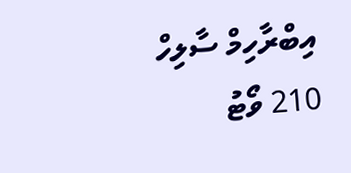އިބްރާހިމް ސާލިހް
210 ވޯޓު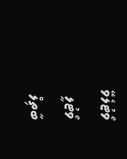ވޯޓުލެވޭ
ވޯޓުލީ
ބާތިލް